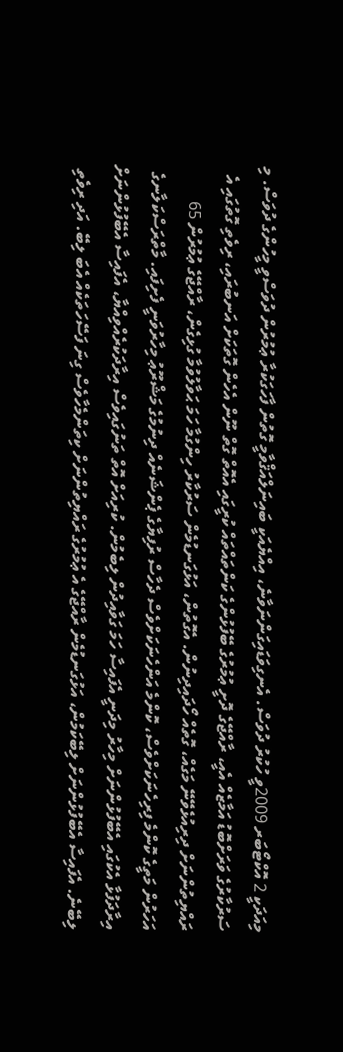މިއަދަކީ 2 އޮކްޓޯބަރ 2009ވީ ހުކުރު ދުވަސް. އެނގިވަޑައިގަންނަވާނެ، އިއްޔެއަކީ ބައިނަލްއަޤްވާމީ ގޮތުން ފާހަގަކުރާ ޢުމުރުން ދުވަސްވީ މީހުންގެ ދުވަސް. މި ސަރުކާރުގެ ވަރަށްބޮޑު އަމާޒެއް އެއީ، ރާއްޖޭގެ ދޮށީ ޢުމުރުގެ ބޭފުޅުންގެ ކަންތައްތައް ކުރީގައި އެއޮތް ގޮތް ނޫން އެހެން ގޮތަކަށް އަނބުރައި، ރިވެތި ގޮތުގައި އެ ރައްޔިތުންނަށް ދިރިއުޅެވޭނޭ މަގެއް، ގޮތެއް ހޯދައިދިނުން. އެގޮތުން، އަޅުގަނޑުމެން ސަރުކާރު ހިންގުމާ ހަމަ ޙަވާލުވުމާ ގުޅިގެން، ރާއްޖޭގެ ޢުމުރުން 65 އަހަރުން މަތީގެ ކޮންމެ ފިރިހެނަކަށްވެސް، ކޮންމެ އަންހެނަކަށްވެސް ދެހާސް ރުފިޔާގެ ޕެންޝަނެއް ދިނުމުގެ މަޝްރޫޢު މިހާރުވަނީ ފެށިފައި. މާތްރަސްކަލާނގެ އިރާދަފުޅާ އެކުގައި އެބޭފުޅުންނަށް މިހާރު މިދަނީ އެފައިސާ ހަމަ ގަވާއިދުން ލިބެމުން. ކުރިއަށް އޮތް ތަނުގައިވެސް އިރާދަކުރެއްވިއްޔާ، އެފައިސާ އެބޭފުޅުންނަށް ލިބޭނެ. އެފައިސާ އެބޭފުޅުންނަށް ލިބޭކަމުން، އަޅުގަނޑުމެން ރާއްޖޭގެ އެ ޢުމުރުގެ ރައްޔިތުންނަށް ކިތަންމެހާވެސް ގިނަ ފަސޭހަތަކެއް އެބަ ލިބޭ. އަދި ރިވެތި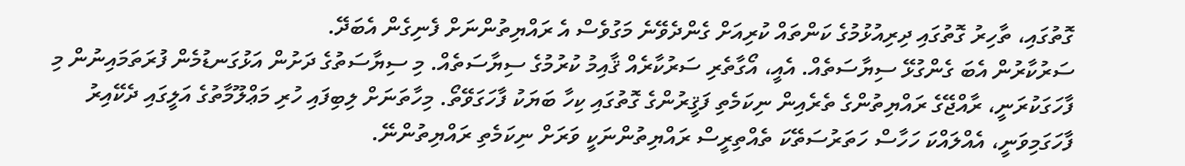ގޮތުގައި، ތާހިރު ގޮތުގައި ދިރިއުޅުމުގެ ކަންތައް ކުރިއަށް ގެންދެވޭނެ މަގުވެސް އެ ރައްޔިތުންނަށް ފެނިގެން އެބަދޭ.
ސަރުކާރުން އެބަ ގެންގުޅޭ ސިޔާސަތެއް. އެއީ، އޯގާތެރި ސަރުކާރެއް ޤާއިމު ކުރުމުގެ ސިޔާސަތެއް. މި ސިޔާސަތުގެ ދަށުން އަޅުގަނޑުމެން ފުރަތަމައިނުން މި ފާހަގަކުރަނީ، ރާއްޖޭގެ ރައްޔިތުންގެ ތެރެއިން ނިކަމެތި ފަޤީރުންގެ ގޮތުގައި ކިހާ ބަޔަކު ފާހަގަވޭތޯ. މިހާތަނަށް ލިބިފައި ހުރި މަޢްލޫމާތުގެ އަލީގައި ދެކޭއިރު ފާހަގަމިވަނީ، އެއްލައްކަ ހަހާސް ހަތަރުސަތޭކަ ތެއްތިރީސް ރައްޔިތުންނަކީ ވަރަށް ނިކަމެތި ރައްޔިތުންނޭ.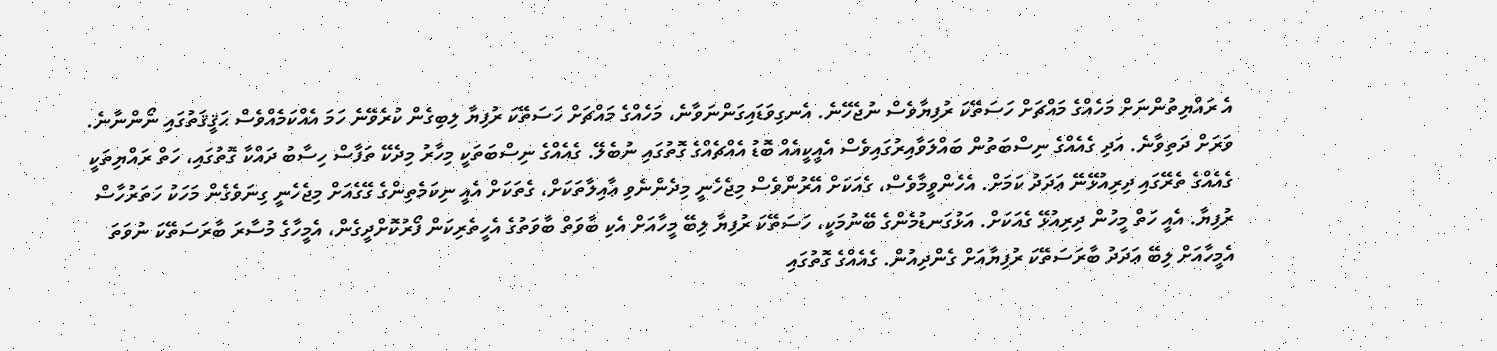އެ ރައްޔިތުންނަށް މަހެއްގެ މައްޗަށް ހަސަތޭކަ ރުފިޔާވެސް ނުޖެހޭނެ. އެނގިވަޑައިގަންނަވާނެ، މަހެއްގެ މައްޗަށް ހަސަތޭކަ ރުފިޔާ ލިބިގެން ކުރެވޭނެ ހަމަ އެއްކަމެއްވެސް ޙަޤީޤަތުގައި ނޯންނާނެ. ވަރަށް ދަތިވާނެ. އަދި ގެއެއްގެ ނިސްބަތުން ބައްލަވާއިރުގައިވެސް އެއީކީއެއް ބޮޑު އެއްޗެއްގެ ގޮތުގައި ނުބެލޭ. ގެއެއްގެ ނިސްބަތަކީ މިހާރު މިދެކޭ ތަފާސް ހިސާބު ދައްކާ ގޮތުގައި، ހަތް ރައްޔިތަކީ ގެއެއްގެ ތެރޭގައި ދިރިއުޅޭނޭ ޢަދަދު ކަމަށް. އެހެންވީމާވެސް، ގެއަކަށް އޭރުންވެސް މިޖެހެނީ މިދެންނެވި ޢާއިލާތަކަށް، ގެތަކަށް އެއީ ނިކަމެތިންގެ ގޭގެއަށް މިޖެހެނީ ގިނަވެގެން މަހަކު ހަތަރުހާސް ރުފިޔާ. އެއީ ހަތް މީހުން ދިރިއުޅޭ ގެއަކަށް. އަޅުގަނޑުމެންގެ ބޭނުމަކީ، ހަސަތޭކަ ރުފިޔާ ލިބޭ މީހާއަށް އެކި ބާވަތް ބާވަތުގެ އެހީތެރިކަން ފޯރުކޮށްދީގެން، އެމީހާގެ މުސާރަ ބާރަސަތޭކަ ނުވަތަ އެމީހާއަށް ލިބޭ ޢަދަދު ބާރަސަތޭކަ ރުފިޔާއަށް ގެންދިއުން. ގެއެއްގެ ގޮތުގައި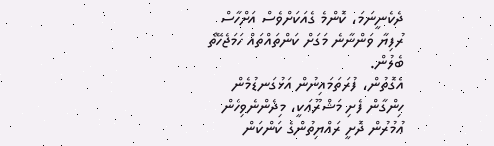ދެކެނީނަމަ، ކޮންމެ ގެއަކަށްވެސް އަށްހާސް ރުފިޔާ ވަންނާނެ މަގަށް ކަންތައްތައް ހަމަޖެހޭތޯ ބެލުން.
އެގޮތުން، ފުރަތަމައިނުން އަޅުގަނޑުމެން ހިންގާން ފެށި މަޝްރޫޢަކީ، މިދެންނެވިހެން ޢުމުރުން ދޮށީ ރައްޔިތުންގެ ކަންކަން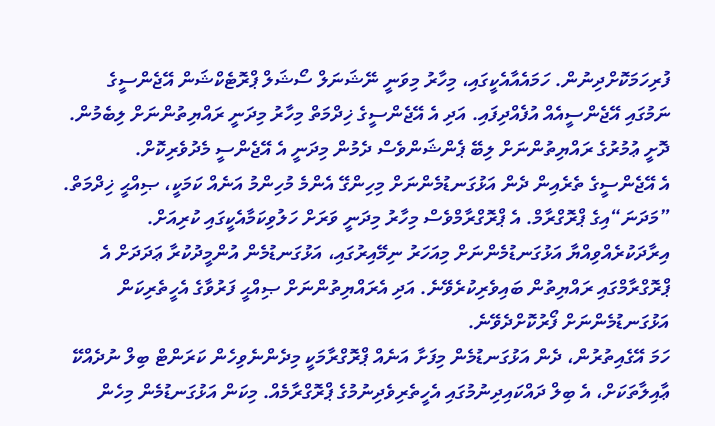ފުރިހަމަކޮށްދިނުން. ހަމައެއާއެކީގައި، މިހާރު މިވަނީ ނޭޝަނަލް ސޯޝަލް ޕްރޮޓެކްޝަން އޭޖެންސީގެ ނަމުގައި އޭޖެންސީއެއް އުފެއްދިފައި. އަދި އެ އޭޖެންސީގެ ޚިދްމަތް މިހާރު މިދަނީ ރައްޔިތުންނަށް ލިބެމުން. ދޮށީ ޢުމުރުގެ ރައްޔިތުންނަށް ލިބޭ ޕެންޝަންވެސް ދެމުން މިދަނީ އެ އޭޖެންސީ މެދުވެރިކޮށް.
އެ އޭޖެންސީގެ ތެރެއިން ދެން އަޅުގަނޑުމެންނަށް މިހިންގޭ އެންމެ މުހިންމު އަނެއް ކަމަކީ، ޞިއްޙީ ޚިދްމަތް. ”މަދަނަ“އިގެ ޕްރޮގްރާމް. އެ ޕްރޮގްރާމްވެސް މިހާރު މިދަނީ ވަރަށް ހަލުވިކަމާއެކީގައި ކުރިއަށް. އިރާދަކުރެއްވިއްޔާ އަޅުގަނޑުމެންނަށް މިއަހަރު ނިމޭއިރުގައި، އަޅުގަނޑުމެން އުންމީދުކުރާ ޢަދަދަށް އެ ޕްރޮގްރާމްގައި ރައްޔިތުން ބައިވެރިކުރެވޭނެ. އަދި އެރައްޔިތުންނަށް ޞިއްޙީ ފަރުވާގެ އެހީތެރިކަން އަޅުގަނޑުމެންނަށް ފޯރުކޮށްދެވޭނެ.
ހަމަ އޭގެއިތުރުން، ދެން އަޅުގަނޑުމެން މިފަށާ އަނެއް ޕްރޮގްރާމަކީ މިދެންނެވިހެން ކަރަންޓް ބިލް ނުދެއްކޭ ޢާއިލާތަކަށް، އެ ބިލް ދައްކައިދިނުމުގައި އެހީތެރިވެދިނުމުގެ ޕްރޮގްރާމެއް. މިކަން އަޅުގަނޑުމެން މިހެން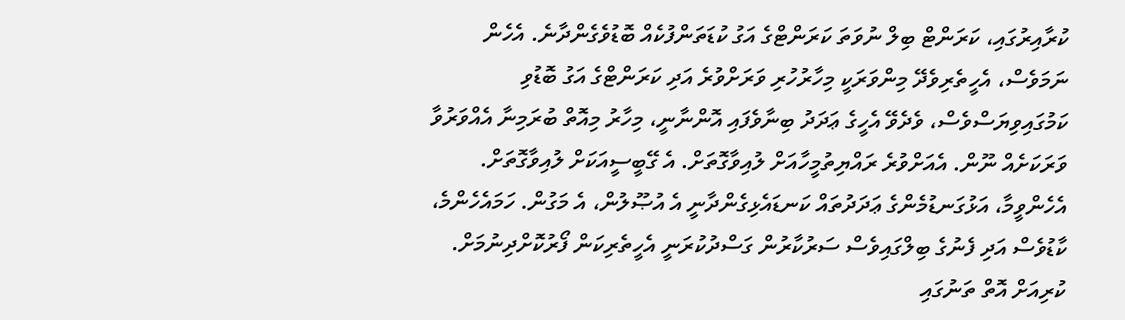ކުރާއިރުގައި، ކަރަންޓް ބިލް ނުވަތަ ކަރަންޓްގެ އަގު ކުޑަތަންފުކެއް ބޮޑުވެގެންދާނެ. އެހެން ނަމަވެސް، އެހީތެރިވެދޭ މިންވަރަކީ މިހާރުހުރި ވަރަށްވުރެ އަދި ކަރަންޓްގެ އަގު ބޮޑުވި ކަމުގައިވިޔަސްވެސް، ވެދެވޭ އެހީގެ ޢަދަދު ބިނާވެފައި އޮންނާނީ، މިހާރު މިއޮތް ބުރަމިނާ އެއްވަރުވާ ވަރަކަށެއް ނޫން. އެއަށްވުރެ ރައްޔިތުމީހާއަށް ލުއިވާގޮތަށް. އެ ގޭބީސީއަކަށް ލުއިވާގޮތަށް. އެހެންވީމާ، އަޅުގަނޑުމެންގެ ޢަދަދުތައް ކަނޑައެޅިގެންދާނީ އެ އުޞޫލުން، އެ މަގުން. ހަމައެހެންމެ، ކާޑުވެސް އަދި ފެނުގެ ބިލްގައިވެސް ސަރުކާރުން ގަސްދުކުރަނީ އެހީތެރިކަން ފޯރުކޮށްދިނުމަށް. ކުރިއަށް އޮތް ތަނުގައި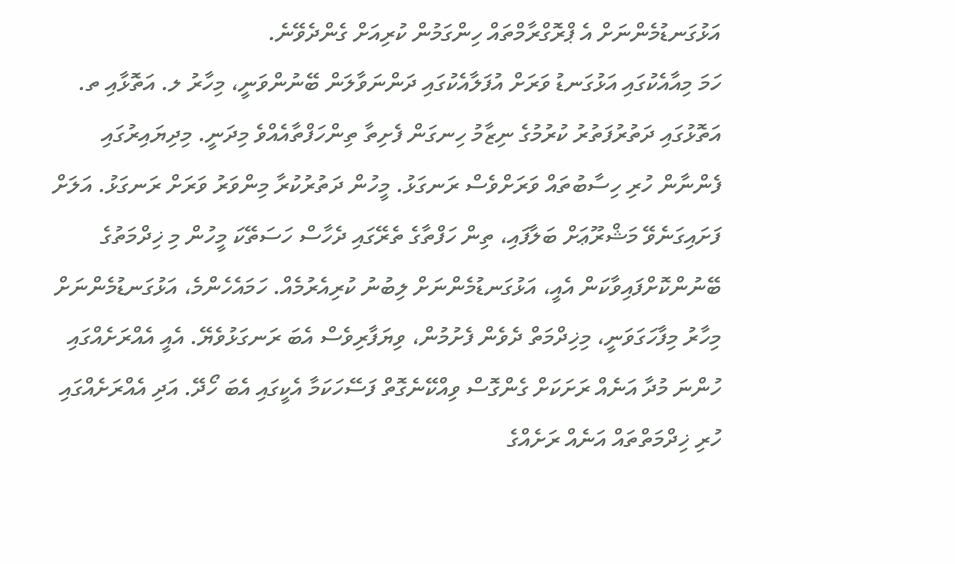އަޅުގަނޑުމެންނަށް އެ ޕްރޮގްރާމްތައް ހިންގަމުން ކުރިއަށް ގެންދެވޭނެ.
ހަމަ މިއާއެކުގައި އަޅުގަނޑު ވަރަށް އުފަލާއެކުގައި ދަންނަވާލަން ބޭނުންވަނީ، މިހާރު ލ. އަތޮޅާއި ތ. އަތޮޅުގައި ދަތުރުފަތުރު ކުރުމުގެ ނިޒާމު ހިނގަން ފެށިތާ ތިންހަފްތާއެއްވެ މިދަނީ. މިދިޔައިރުގައި ފެންނާން ހުރި ހިސާބުތައް ވަރަށްވެސް ރަނގަޅު. މީހުން ދަތުރުކުރާ މިންވަރު ވަރަށް ރަނގަޅު. އަލަށް ފަށައިގަނެވޭ މަޝްރޫޢަށް ބަލާފައި، ތިން ހަފްތާގެ ތެރޭގައި ދެހާސް ހަސަތޭކަ މީހުން މި ޚިދްމަތުގެ ބޭނުންކޮށްފައިވާކަން އެއީ، އަޅުގަނޑުމެންނަށް ލިބުނު ކުރިއެރުމެއް. ހަމައެހެންމެ، އަޅުގަނޑުމެންނަށް މިހާރު މިފާހަގަވަނީ، މިޚިދްމަތް ދެވެން ފެށުމުން، ވިޔަފާރިވެސް އެބަ ރަނގަޅުވެޔޭ. އެއީ އެއްރަށެއްގައި ހުންނަ މުދާ އަނެއް ރަށަކަށް ގެންގޮސް ވިއްކޭނެގޮތް ފަސޭހަކަމާ އެކީގައި އެބަ ހޯދޭ. އަދި އެއްރަށެއްގައި ހުރި ޚިދްމަތްތައް އަނެއް ރަށެއްގެ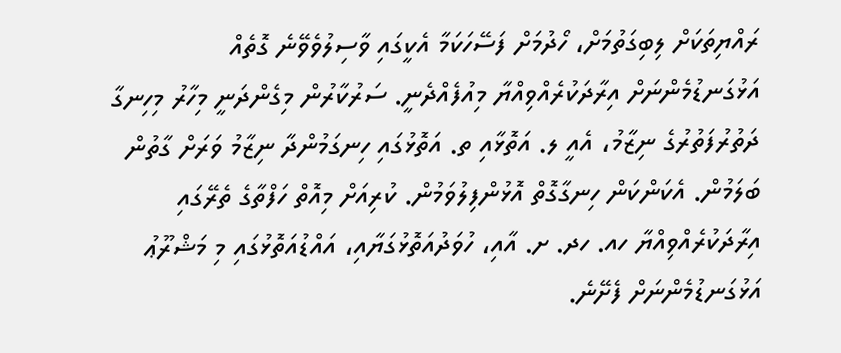ރައްޔިތަކަށް ލިބިގަތުމަށް، ހޯދުމަށް ފަސޭހަކަމާ އެކީގައި ވާސިލުވެވޭނެ ގޮތެއް އަޅުގަނޑުމެންނަށް އިރާދަކުރެއްވިއްޔާ މިއުފެއްދެނީ. ސަރުކާރުން މިގެންދަނީ މިހާރު މިހިނގާ ދަތުރުފަތުރުގެ ނިޒާމު، އެއީ ލ. އަތޮޅާއި ތ. އަތޮޅުގައި ހިނގަމުންދާ ނިޒާމު ވަރަށް ގާތުން ބަލަމުން. އެކަންކަން ހިނގާގޮތް އޮޅުންފިލުވަމުން. ކުރިއަށް މިއޮތް ހަފްތާގެ ތެރޭގައި އިރާދަކުރެއްވިއްޔާ ހއ. ހދ. ށ. އާއި، ހުވަދުއަތޮޅުގަޔާއި، އައްޑުއަތޮޅުގައި މި މަޝްރޫޢު އަޅުގަނޑުމެންނަށް ފެށޭނެ.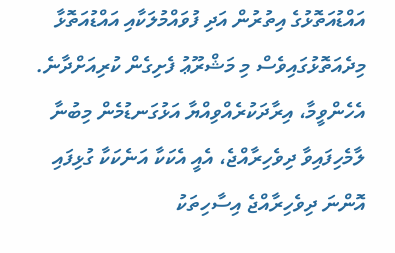އައްޑުއަތޮޅުގެ އިތުރުން އަދި ފުވައްމުލަކާއި އައްޑުއަތޮޅާ މިދެއަތޮޅުގައިވެސް މި މަޝްރޫޢު ފެށިގެން ކުރިއަށްދާނެ. އެހެންވީމާ، އިރާދަކުރެއްވިއްޔާ އަޅުގަނޑުމެން މިބުނާ ލާމެހިފައިވާ ދިވެހިރާއްޖެ، އެއީ އެކަކާ އަނެކަކާ ގުޅިފައި އޮންނަ ދިވެހިރާއްޖެ އިސާހިތަކު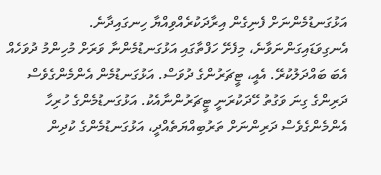އަޅުގަނޑުމެންނަށް ފެނިގެން އިރާދަކުރެއްވިއްޔާ ހިނގައިދާނެ.
އެނގިވަޑައިގަންނަވާނެ، މިފެށޭ ހަފްތާގައި އަޅުގަނޑުމެންނާ ވަރަށް މުހިންމު ދުވަހެއް އެބަ ބައްދަލުކުރޭ. އެއީ، ޓީޗަރުންގެ ދުވަސް. އަޅުގަނޑުމެން އެންމެންގެވެސް ދަރިންގެ ގިނަ ވަގުތު ހޭދަކުރަނީ ޓީޗަރުންނާއެކު. އަޅުގަނޑުމެންގެ ހުރިހާ އެންމެންގެވެސް ދަރިންނަށް ތަރުބިއްޔަތެއްދީ، އަޅުގަނޑުމެންގެ ކުދިން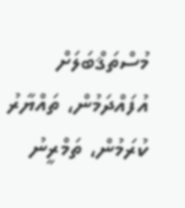މުސްތަޤްބަލަށް އުފައްދަމުން، ތައްޔާރު ކުރަމުން، ތަމްރީނު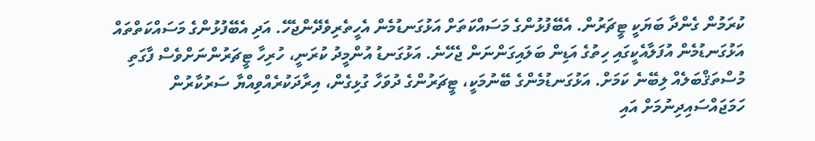ކުރަމުން ގެންދާ ބަޔަކީ ޓީޗަރުން. އެބޭފުޅުންގެ މަސައްކަތަށް އަޅުގަނޑުމެން އެހީތެރިވެދޭންޖެހޭ. އަދި އެބޭފުޅުންގެ މަސައްކަތްތައް އަޅުގަނޑުމެން އުފަލާއެކީގައި ހިތުގެ އަޑިން ބަލައިގަންނަން ޖެހޭނެ. އަޅުގަނޑު އުންމީދު ކުރަނީ، ހުރިހާ ޓީޗަރުންނަށްވެސް ފާގަތި މުސްތަޤްބަލެއް ލިބޭނެ ކަމަށް. އަޅުގަނޑުމެންގެ ބޭނުމަކީ، ޓީޗަރުންގެ ދުވަހާ ގުޅިގެން، އިރާދަކުރެއްވިއްޔާ ސަރުކާރުން ހަމަޖައްސައިދިނުމަށް އައި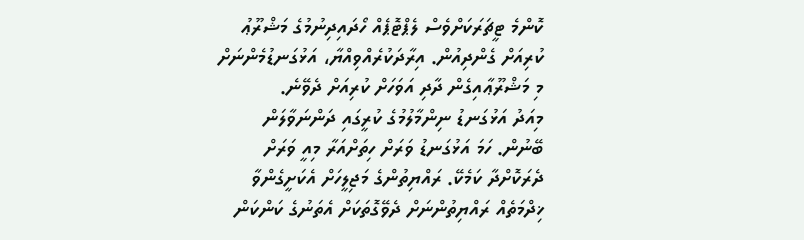ކޮންމެ ޓީޗަރަކަށްވެސް ލެޕްޓޮޕެއް ހޯދައިދިނުމުގެ މަޝްރޫޢު ކުރިއަށް ގެންދިއުން. އިރާދަކުރެއްވިއްޔާ، އަޅުގަނޑުމެންނަށް މި މަޝްރޫޢާއިގެން ދާދި އަވަހަށް ކުރިއަށް ދެވޭނެ.
މިއަދު އަޅުގަނޑު ނިންމާލުމުގެ ކުރީގައި ދަންނަވާލަން ބޭނުން. ހަމަ އަޅުގަނޑު ވަރަށް ހިތަށްއަރާ މިއީ ވަރަށް ދެރަކޮށްދާ ކަމެކޭ. ރައްޔިތުންގެ މަޖިލީހަށް އެކަށީގެންވާ ޚިދްމަތެއް ރައްޔިތުންނަށް ދެވޭގޮތަކަށް އެތަނުގެ ކަންކަން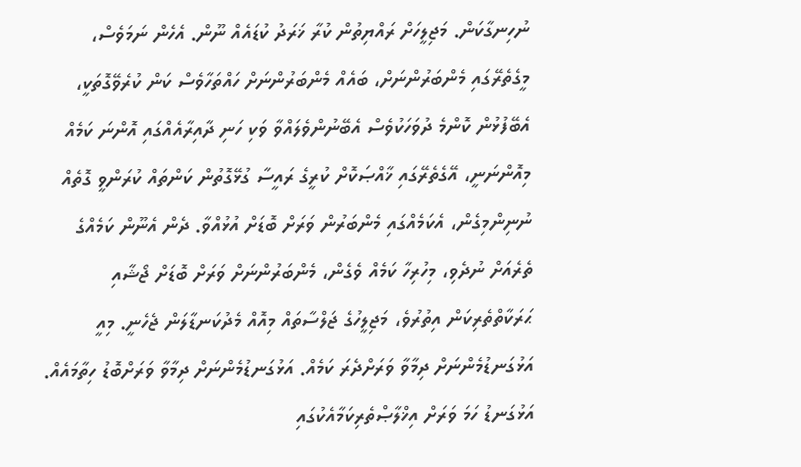ނުހިނގާކަން. މަޖިލީހަށް ރައްޔިތުން ކުރާ ޚަރަދު ކުޑައެއް ނޫން. އެހެން ނަމަވެސް، މީގެތެރޭގައި މެންބަރުންނަށް، ބައެއް މެންބަރުންނަށް ހައްތަހާވެސް ކަން ކުރެވޭގޮތަކީ، އެބޭފުޅުން ކޮންމެ ދުވަހަކުވެސް އެބޭނުންވެލައްވާ ވަކި ހަނި ދާއިރާއެއްގައި އޮންނަ ކަމެއް މިއޮންނަނީ، އޭގެތެރޭގައި ޚާއްޞަކޮށް ކުރީގެ ރައީސާ ގުޅޭގޮތުން ކަންތައް ކުރަންވީ ގޮތެއް ނުނިންމިގެން، އެކަމެއްގައި މެންބަރުން ވަރަށް ބޮޑަށް އުޅުއްވާ. ދެން އެނޫން ކަމެއްގެ ތެރެއަށް ނުދެވި، މިހުރިހާ ކަމެއް ވެގެން، މެންބަރުންނަށް ވަރަށް ބޮޑަށް ޖޯޝާއި ޙަރަކާތްތެރިކަން އިތުރުވެ، މަޖިލީހުގެ ޖަލްސާތައް މިއޮއް މެދުކަނޑާލަން ޖެހެނީ. މިއީ އަޅުގަނޑުމެންނަށް ދިމާވާ ވަރަށްދެރަ ކަމެއް. އަޅުގަނޑުމެންނަށް ދިމާވާ ވަރަށްބޮޑު ހިތާމައެއް.
އަޅުގަނޑު ހަމަ ވަރަށް އިޚްލާޞްތެރިކަމާއެކުގައި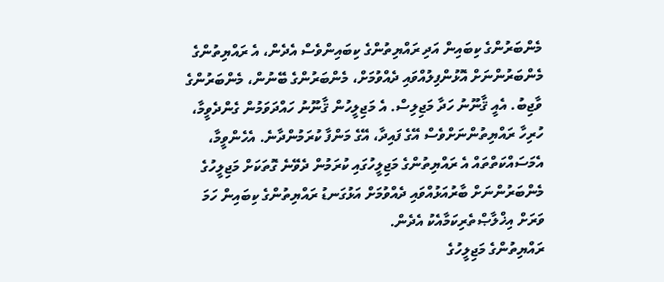މެންބަރުންގެ ކިބައިން އަދި ރައްޔިތުންގެ ކިބައިންވެސް އެދެން، އެ ރައްޔިތުންގެ މެންބަރުންނަށް އޮޅުންފިލުއްވައި ދެއްވުމަށް، މެންބަރުންގެ ބޭނުން، މެންބަރުންގެ ވާޖިބު. އެއީ ޤާނޫނު ހަދާ މަޖިލިސް. އެ މަޖިލީހުން ޤާނޫނު ހައްދަވަމުން ގެންދެވީމާ، ހުރިހާ ރައްޔިތުންނަށްވެސް އޭގެ ފައިދާ، އޭގެ މަންފާ ކުރަމުންދާނެ. އެހެންވީމާ، އެމަސައްކަތްތައް އެ ރައްޔިތުންގެ މަޖިލީހުގައި ކުރަމުން ދެވޭނެ ގޮތަކަށް މަޖިލީހުގެ މެންބަރުންނަށް ބާރުއަޅުއްވައި ދެއްވުމަށް އަޅުގަނޑު ރައްޔިތުންގެ ކިބައިން ހަމަ ވަރަށް އިޚްލާޞްތެރިކަމާއެކު އެދެން.
ރައްޔިތުންގެ މަޖިލީހުގެ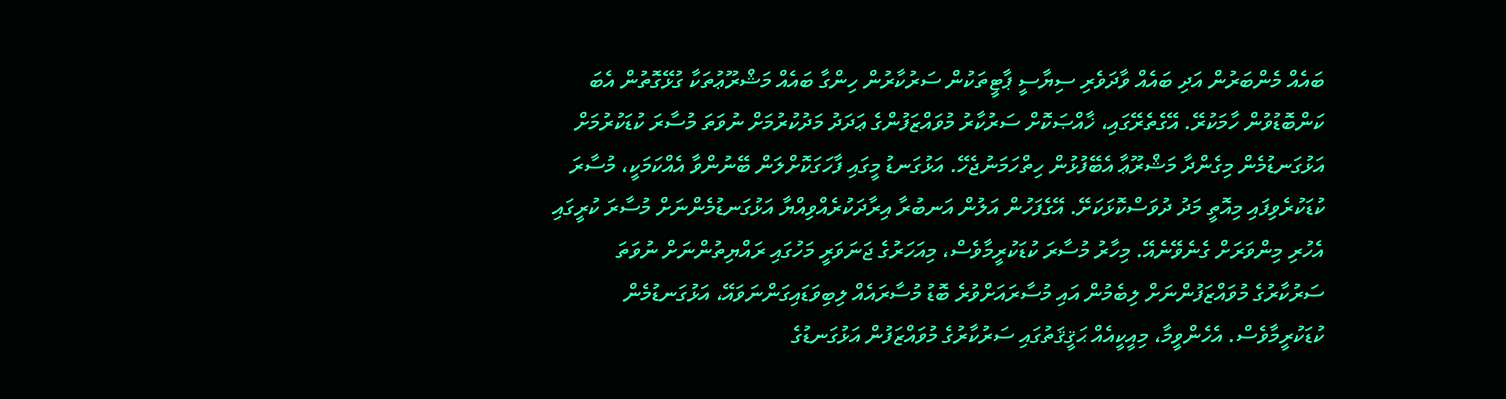ބައެއް މެންބަރުން އަދި ބައެއް ވާދަވެރި ސިޔާސީ ޕާޓީތަކުން ސަރުކާރުން ހިންގާ ބައެއް މަޝްރޫޢުތަކާ ގުޅޭގޮތުން އެބަ ކަންބޮޑުވުން ހާމަކުރޭ. އޭގެތެރޭގައި، ޚާއްޞަކޮށް ސަރުކާރު މުވައްޒަފުންގެ ޢަދަދު މަދުކުރުމަށް ނުވަތަ މުސާރަ ކުޑަކުރުމަށް އަޅުގަނޑުމެން މިގެންދާ މަޝްރޫޢާ އެބޭފުޅުން ހިތްހަމަނުޖެހޭ. އަޅުގަނޑު މީގައި ފާހަގަކޮށްލަން ބޭނުންވާ އެއްކަމަކީ، މުސާރަ ކުޑަކުރެވިފައި މިއޮތީ މަދު ދުވަސްކޮޅަކަށޭ. އޭގެފަހުން އަލުން އަނބުރާ އިރާދަކުރެއްވިއްޔާ އަޅުގަނޑުމެންނަށް މުސާރަ ކުރީގައި އެހުރި މިންވަރަށް ގެނެވޭނެއޭ. މިހާރު މުސާރަ ކުޑަކުރީމާވެސް، މިއަހަރުގެ ޖަނަވަރީ މަހުގައި ރައްޔިތުންނަށް ނުވަތަ ސަރުކާރުގެ މުވައްޒަފުންނަށް ލިބެމުން އައި މުސާރައަށްވުރެ ބޮޑު މުސާރައެއް ލިބިވަޑައިގަންނަވައޭ، އަޅުގަނޑުމެން ކުޑަކުރީމާވެސް. އެހެންވީމާ، މިއީކީއެއް ޙަޤީޤަތުގައި ސަރުކާރުގެ މުވައްޒަފުން އަޅުގަނޑުގެ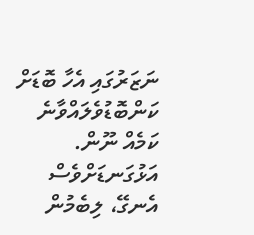ނަޒަރުގައި އެހާ ބޮޑަށް ކަންބޮޑުވެލައްވާނެ ކަމެއް ނޫން.
އަޅުގަނޑަށްވެސް އެނގޭ، ލިބެމުން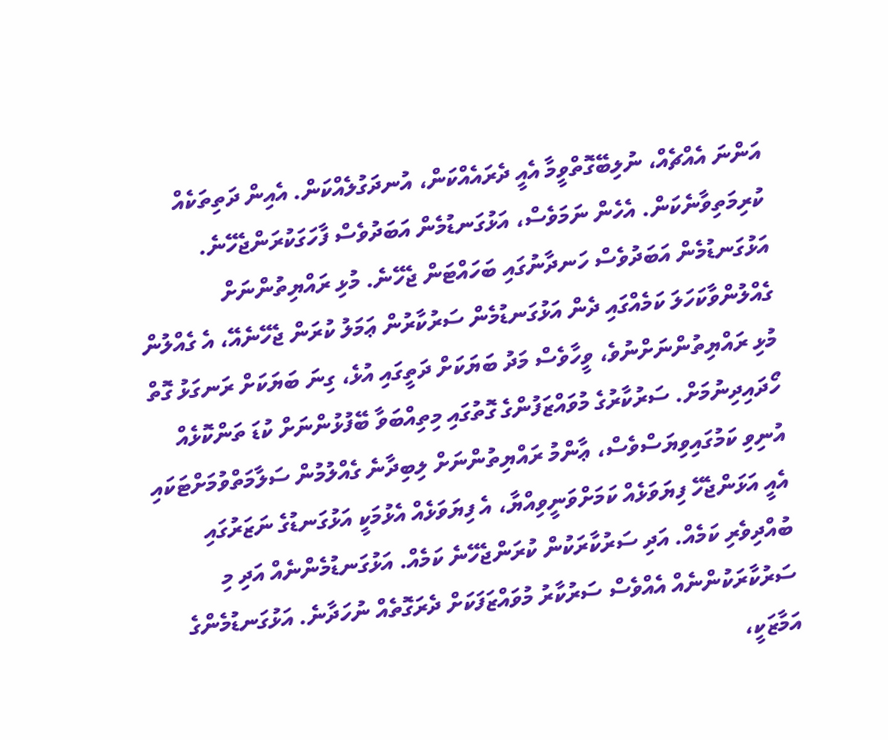އަންނަ އެއްޗެއް، ނުލިބޭގޮތްވީމާ އެއީ ދެރައެއްކަން، އުނދަގުލެއްކަން. އެއިން ދަތިތަކެއް ކުރިމަތިވާނެކަން. އެހެން ނަމަވެސް، އަޅުގަނޑުމެން އަބަދުވެސް ފާހަގަކުރަންޖެހޭނެ. އަޅުގަނޑުމެން އަބަދުވެސް ހަނދާނުގައި ބަހައްޓަން ޖެހޭނެ. މުޅި ރައްޔިތުންނަށް ގެއްލުންވާކަހަލަ ކަމެއްގައި ދެން އަޅުގަނޑުމެން ސަރުކާރުން ޢަމަލު ކުރަން ޖެހޭނެއޭ، އެ ގެއްލުން މުޅި ރައްޔިތުންނަށްނުވެ، ވީހާވެސް މަދު ބަޔަކަށް ދަތީގައި އުޅެ، ގިނަ ބަޔަކަށް ރަނގަޅު ގޮތް ހޯދައިދިނުމަށް. ސަރުކާރުގެ މުވައްޒަފުންގެ ގޮތުގައި މިތިއްބަވާ ބޭފުޅުންނަށް ކުޑަ ތަންކޮޅެއް އުނިވި ކަމުގައިވިޔަސްވެސް، ޢާންމު ރައްޔިތުންނަށް ލިބިދާނެ ގެއްލުމުން ސަލާމަތްވުމަށްޓަކައި އެއީ އަޅަންޖެހޭ ފިޔަވަޅެއް ކަމަށްވަނީވިއްޔާ، އެ ފިޔަވަޅެއް އެޅުމަކީ އަޅުގަނޑުގެ ނަޒަރުގައި ބުއްދިވެރި ކަމެއް. އަދި ސަރުކާރަކުން ކުރަންޖެހޭނެ ކަމެއް. އަޅުގަނޑުމެންނެއް އަދި މި ސަރުކާރަކުންނެއް އެއްވެސް ސަރުކާރު މުވައްޒަފަކަށް ދެރަގޮތެއް ނުހަދާނެ. އަޅުގަނޑުމެންގެ އަމާޒަކީ،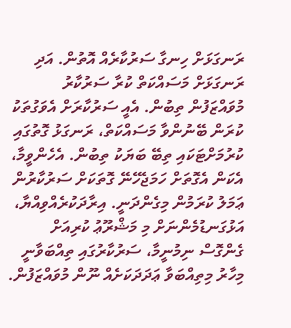ރަނގަޅަށް ހިނގާ ސަރުކާރެއް އޮތުން. އަދި ރަނގަޅަށް މަސައްކަތް ކުރާ ސަރުކާރު މުވައްޒަފުން ތިބުން. އެއީ ސަރުކާރަށް އެވަގުތަކު ކުރަން ބޭނުންވާ މަސައްކަތް، ރަނގަޅު ގޮތުގައި ކުރުމަށްޓަކައި ތިބޭ ބަޔަކު ތިބުން. އެހެންވީމާ، އެކަން އެގޮތަށް ހަމަޖެހޭނޭ ގޮތަކަށް ސަރުކާރުން ޢަމަލު ކުރަމުން މިގެންދަނީ. އިރާދަކުރެއްވިއްޔާ، އަޅުގަނޑުމެންނަށް މި މަޝްރޫޢު ކުރިއަށް ގެންގޮސް ނިމުނީމާ، ސަރުކާރުގައި ތިއްބަވާނީ މިހާރު މިތިއްބަވާ ޢަދަދަކަށެއް ނޫން މުވައްޒަފުން.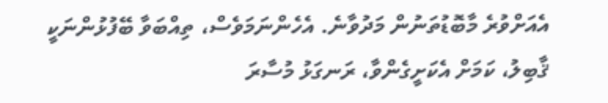އެއަށްވުރެ މާބޮޑުތަނުން މަދުވާނެ. އެހެންނަމަވެސް، ތިއްބަވާ ބޭފުޅުންނަކީ ޤާބިލު، ކަމަށް އެކަށީގެންވާ، ރަނގަޅު މުސާރަ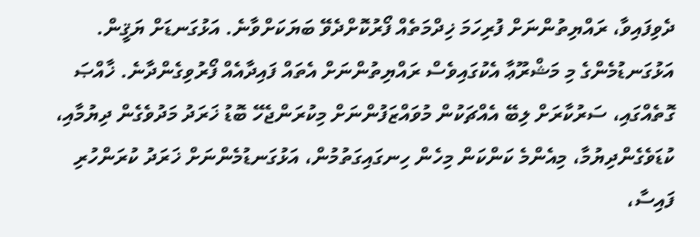ދެވިފައިވާ، ރައްޔިތުންނަށް ފުރިހަމަ ޚިދްމަތެއް ފޯރުކޮށްދެވޭ ބަޔަކަށްވާނެ. އަޅުގަނޑަށް ޔަޤީން. އަޅުގަނޑުމެންގެ މި މަޝްރޫޢާ އެކުގައިވެސް ރައްޔިތުންނަށް އެތައް ފައިދާއެއް ފޯރުވިގެންދާނެ. ޚާއްޞަ ގޮތެއްގައި، ސަރުކާރަށް ލިބޭ އެއްޗަކުން މުވައްޒަފުންނަށް މިކުރަންޖެހޭ ބޮޑު ޚަރަދު މަދުވެގެން ދިޔުމާއި، ކުޑަވެގެންދިޔުމާ، މިއެންމެ ކަންކަން މިހެން ހިނގައިގަތުމުން، އަޅުގަނޑުމެންނަށް ޚަރަދު ކުރަންހުރި ފައިސާ،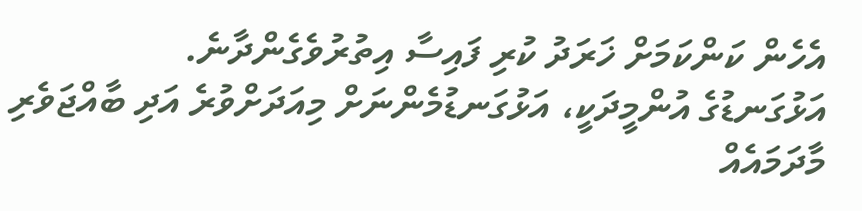އެހެން ކަންކަމަށް ޚަރަދު ކުރި ފައިސާ އިތުރުވެގެންދާނެ.
އަޅުގަނޑުގެ އުންމީދަކީ، އަޅުގަނޑުމެންނަށް މިއަދަށްވުރެ އަދި ބާއްޖަވެރި މާދަމައެއް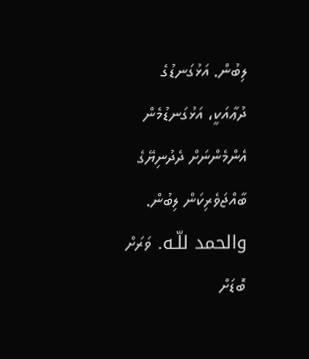ލިބުން. އަޅުގަނޑުގެ ދުޢާއަކީ، އަޅުގަނޑުމެން އެންމެންނަށް ދެދުނިޔޭގެ ބާއްޖަވެރިކަން ލިބުން.
والحمد للّـه. ވަރަށް ބޮޑަށް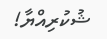ޝުކުރިއްޔާ!